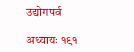उद्योगपर्व

अध्यायः १९१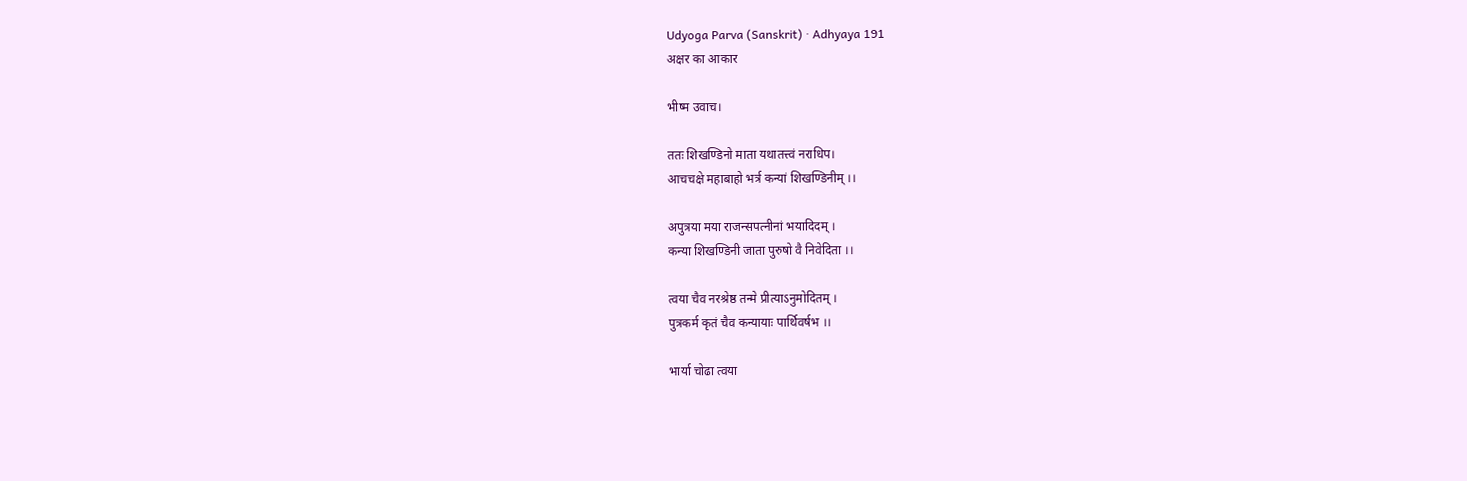Udyoga Parva (Sanskrit) · Adhyaya 191
अक्षर का आकार

भीष्म उवाच।

ततः शिखण्डिनो माता यथातत्त्वं नराधिप।
आचचक्षे महाबाहो भर्त्र कन्यां शिखण्डिनीम् ।।

अपुत्रया मया राजन्सपत्नीनां भयादिदम् ।
कन्या शिखण्डिनी जाता पुरुषो वै निवेदिता ।।

त्वया चैव नरश्रेष्ठ तन्मे प्रीत्याऽनुमोदितम् ।
पुत्रकर्म कृतं चैव कन्यायाः पार्थिवर्षभ ।।

भार्या चोढा त्वया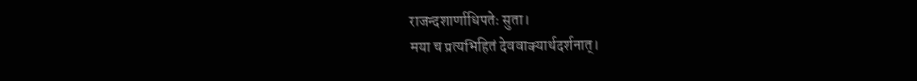राजन्दशार्णाधिपतेः सुता।
मया च प्रत्यभिहितं देववाक्यार्थदर्शनात्।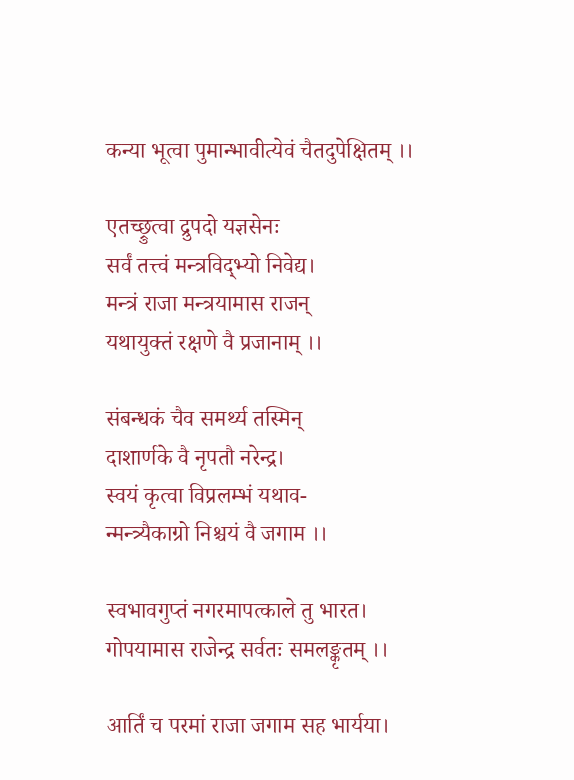कन्या भूत्वा पुमान्भावीत्येवं चैतदुपेक्षितम् ।।

एतच्छ्रुत्वा द्रुपदो यज्ञसेनः
सर्वं तत्त्वं मन्त्रविद्भ्यो निवेद्य।
मन्त्रं राजा मन्त्रयामास राजन्
यथायुक्तं रक्षणे वै प्रजानाम् ।।

संबन्धकं चैव समर्थ्य तस्मिन्
दाशार्णके वै नृपतौ नरेन्द्र।
स्वयं कृत्वा विप्रलम्भं यथाव-
न्मन्त्र्यैकाग्रो निश्चयं वै जगाम ।।

स्वभावगुप्तं नगरमापत्काले तु भारत।
गोपयामास राजेन्द्र सर्वतः समलङ्कृतम् ।।

आर्तिं च परमां राजा जगाम सह भार्यया।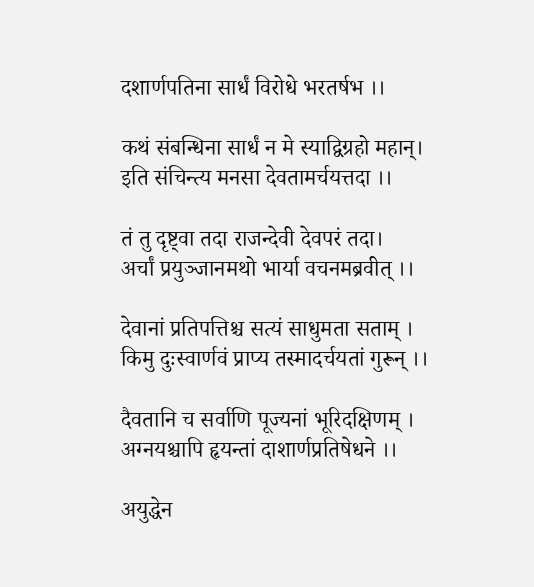दशार्णपतिना सार्धं विरोधे भरतर्षभ ।।

कथं संबन्धिना सार्धं न मे स्याद्विग्रहो महान्।
इति संचिन्त्य मनसा देवतामर्चयत्तदा ।।

तं तु दृष्ट्वा तदा राजन्देवी देवपरं तदा।
अर्चां प्रयुञ्जानमथो भार्या वचनमब्रवीत् ।।

देवानां प्रतिपत्तिश्च सत्यं साधुमता सताम् ।
किमु दुःस्वार्णवं प्राप्य तस्मादर्चयतां गुरून् ।।

दैवतानि च सर्वाणि पूज्यनां भूरिदक्षिणम् ।
अग्नयश्चापि हृयन्तां दाशार्णप्रतिषेधने ।।

अयुद्धेन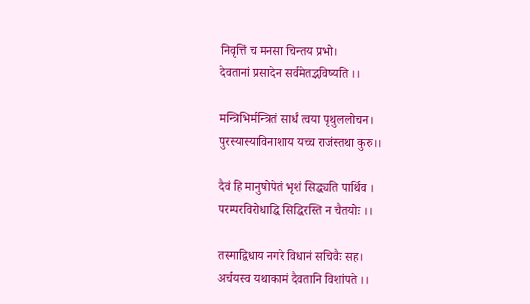निवृत्तिं च मनसा चिन्तय प्रभो।
देवतानां प्रसादेन सर्वमेतद्भविष्यति ।।

मन्त्रिभिर्मन्त्रितं सार्धं त्वया पृथुललोचन।
पुरस्यास्याविनाशाय यच्च राजंस्तथा कुरु।।

दैवं हि मानुषोपेतं भृशं सिद्ध्यति पार्थिव ।
परम्परविरोधाद्धि सिद्धिरस्ति न चैतयोः ।।

तस्माद्विधाय नगरे विधानं सचिवैः सह।
अर्चयस्व यथाकामं दैवतानि विशांपते ।।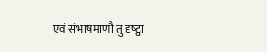एवं संभाषमाणौ तु दृष्ट्वा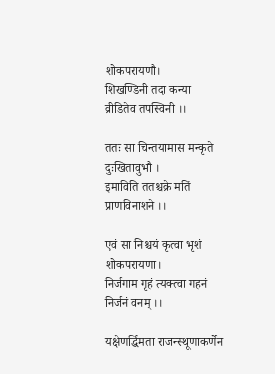शोकपरायणौ।
शिखण्डिनी तदा कन्या व्रीडितेव तपस्विनी ।।

ततः सा चिन्तयामास मन्कृते दुःखितावुभौ ।
इमाविति ततश्चक्रे मतिं प्राणविनाशने ।।

एवं सा निश्चयं कृत्वा भृशं शोकपरायणा।
निर्जगाम गृहं त्यक्त्वा गहनं निर्जनं वनम् ।।

यक्षेणर्द्धिमता राजन्स्थूणाकर्णेन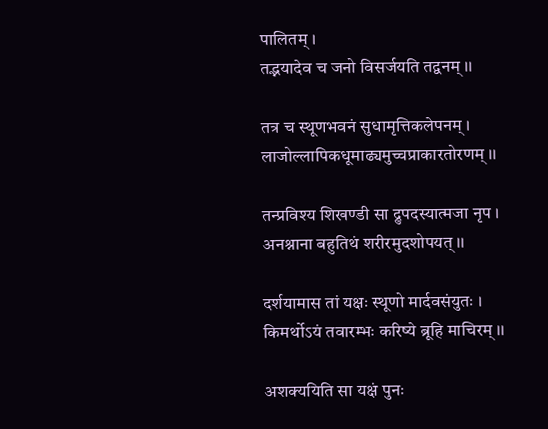पालितम् ।
तद्भयादेव च जनो विसर्जयति तद्वनम् ।।

तत्र च स्थूणभवनं सुधामृत्तिकलेपनम् ।
लाजोल्लापिकधूमाढ्यमुच्चप्राकारतोरणम् ।।

तन्प्रविश्य शिखण्डी सा द्रुपदस्यात्मजा नृप ।
अनश्नाना बहुतिथं शरीरमुदशोपयत् ।।

दर्शयामास तां यक्षः स्थूणो मार्दवसंयुतः ।
किमर्थोऽयं तवारम्भः करिष्ये ब्रूहि माचिरम् ।।

अशक्ययिति सा यक्षं पुनः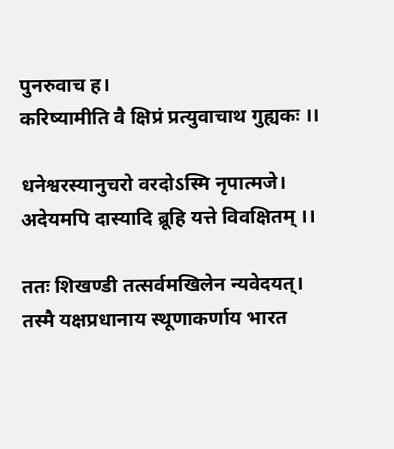पुनरुवाच ह।
करिष्यामीति वै क्षिप्रं प्रत्युवाचाथ गुह्यकः ।।

धनेश्वरस्यानुचरो वरदोऽस्मि नृपात्मजे।
अदेयमपि दास्यादि ब्रूहि यत्ते विवक्षितम् ।।

ततः शिखण्डी तत्सर्वमखिलेन न्यवेदयत्।
तस्मै यक्षप्रधानाय स्थूणाकर्णाय भारत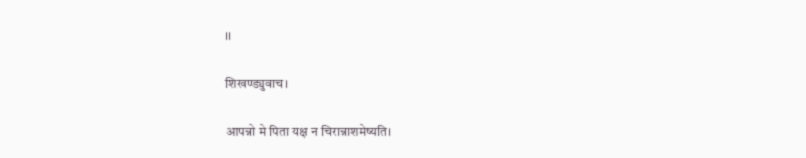।।

शिखण्ड्युवाच।

आपन्नो मे पिता यक्ष न चिरान्नाशमेष्यति।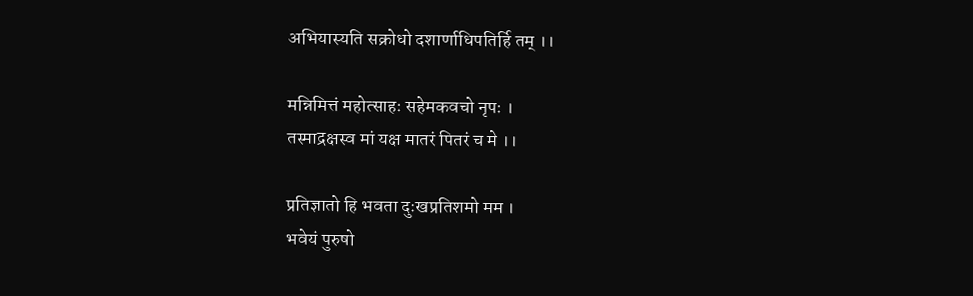अभियास्यति सक्रोधो दशार्णाधिपतिर्हि तम् ।।

मन्निमित्तं महोत्साहः सहेमकवचो नृपः ।
तस्माद्रक्षस्व मां यक्ष मातरं पितरं च मे ।।

प्रतिज्ञातो हि भवता दुःखप्रतिशमो मम ।
भवेयं पुरुषो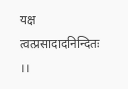यक्ष त्वत्प्रसादादनिन्दितः ।।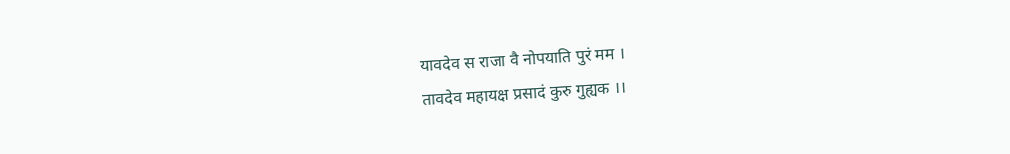यावदेव स राजा वै नोपयाति पुरं मम ।
तावदेव महायक्ष प्रसादं कुरु गुह्यक ।।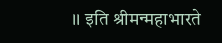।। इति श्रीमन्महाभारते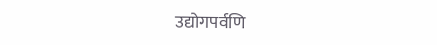उद्योगपर्वणि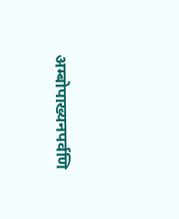अम्बोपाख्यनपर्वणि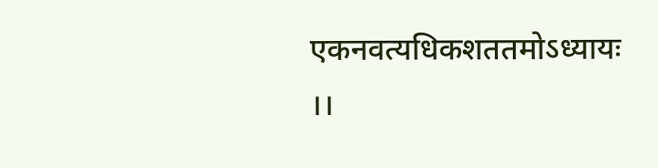एकनवत्यधिकशततमोऽध्यायः ।।